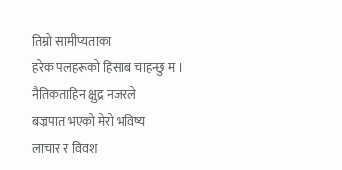तिम्रो सामीप्यताका
हरेक पलहरूको हिसाब चाहन्छु म ।
नैतिकताहिन क्षुद्र नजरले
बज्रपात भएको मेरो भविष्य
लाचार र विवश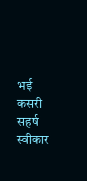भई
कसरी सहर्ष स्वीकार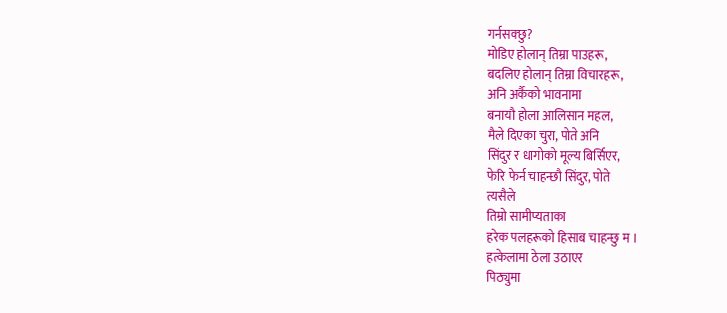गर्नसक्छु?
मोडिए होलान् तिम्रा पाउहरू,
बदलिए होलान् तिम्रा विचारहरू,
अनि अर्कैको भावनामा
बनायौ होला आलिसान महल,
मैले दिएका चुरा, पोते अनि
सिंदुर र धागोको मूल्य बिर्सिएर,
फेरि फेर्न चाहन्छौ सिंदुर, पोते
त्यसैले
तिम्रो सामीप्यताका
हरेक पलहरूको हिसाब चाहन्छु म ।
हत्केलामा ठेला उठाएर
पिठ्युमा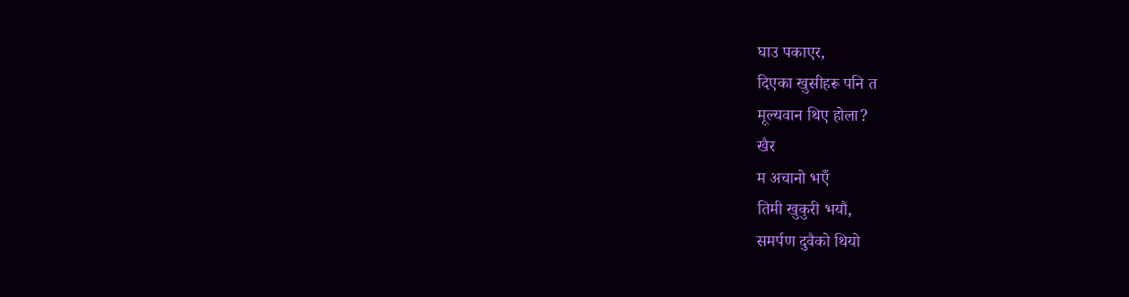घाउ पकाएर,
दिएका खुसीहरू पनि त
मूल्यवान थिए होला?
खैर
म अचानो भएँ
तिमी खुकुरी भयौ,
समर्पण दुवैको थियो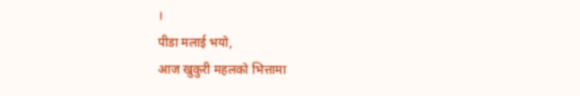।
पीडा मलाई भयो,
आज खुकुरी महलको भित्तामा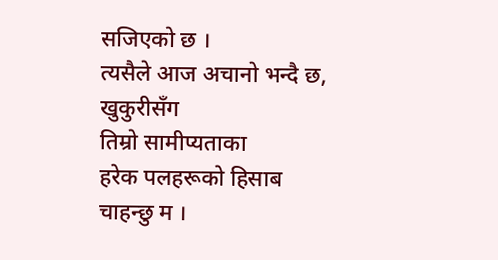सजिएको छ ।
त्यसैले आज अचानो भन्दै छ,
खुकुरीसँग
तिम्रो सामीप्यताका
हरेक पलहरूको हिसाब चाहन्छु म ।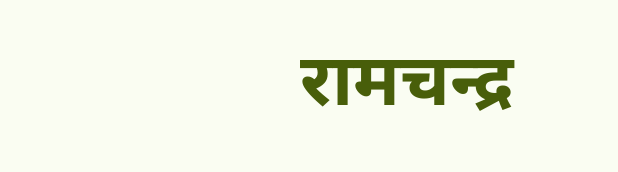रामचन्द्र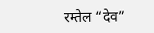रम्तेल “देव”